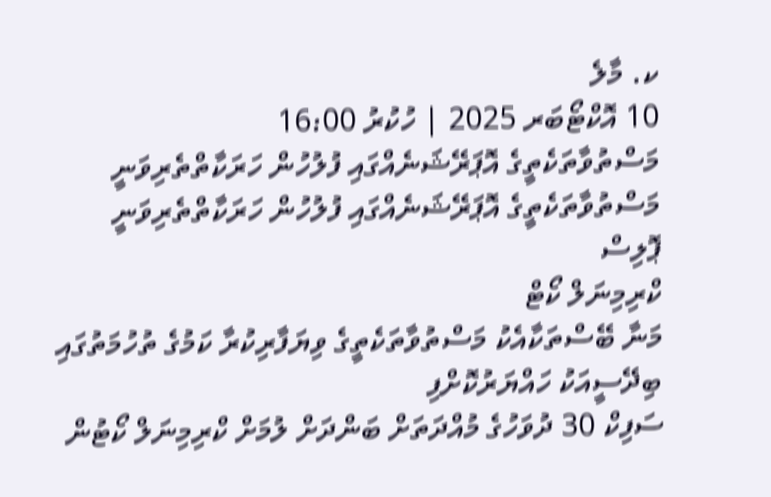ކ. މާލެ
10 އޮކްޓޯބަރ 2025 | ހުކުރު 16:00
މަސްތުވާތަކެތީގެ އޮޕަރޭޝަނެއްގައި ފުލުހުން ހަރަކާތްތެރިވަނީ
މަސްތުވާތަކެތީގެ އޮޕަރޭޝަނެއްގައި ފުލުހުން ހަރަކާތްތެރިވަނީ
ޕޮލިސް
ކްރިމިނަލް ކޯޓް
މަނާ ބޭސްތަކާއެކު މަސްތުވާތަކެތީގެ ވިޔަފާރިކުރާ ކަމުގެ ތުހުމަތުގައި ބިދޭސީއަކު ހައްޔަރުކޮށްފި
ސަފިކް 30 ދުވަހުގެ މުއްދަތަށް ބަންދަށް ލުމަށް ކްރިމިނަލް ކޯޓުން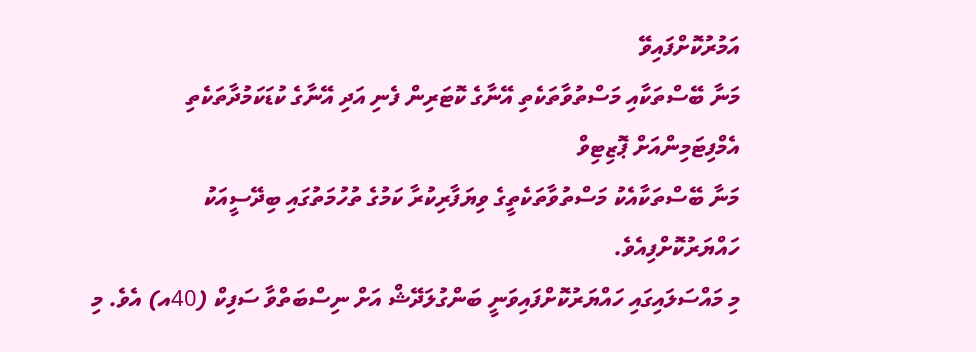އަމުރުކޮށްފައިވޭ
މަނާ ބޭސްތަކާއި މަސްތުވާތަކެތި އޭނާގެ ކޮޓަރިން ފެނި އަދި އޭނާގެ ކުޑަކަމުދާތަކެތި އެމްފިޓަމިންއަށް ޕޮޒިޓިވް
މަނާ ބޭސްތަކާއެކު މަސްތުވާތަކެތީގެ ވިޔަފާރިކުރާ ކަމުގެ ތުހުމަތުގައި ބިދޭސީއަކު ހައްޔަރުކޮށްފިއެވެ.
މި މައްސަލައިގައި ހައްޔަރުކޮށްފައިވަނީ ބަންގުލަދޭޝް އަށް ނިސްބަތްވާ ސަފިކް (40އ) އެވެ. މި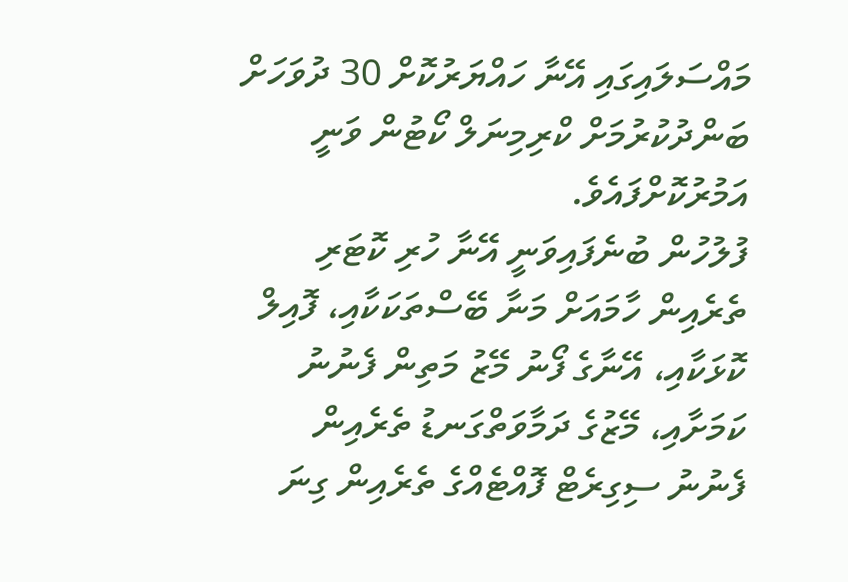މައްސަލައިގައި އޭނާ ހައްޔަރުކޮށް 30 ދުވަހަށް ބަންދުކުރުމަށް ކްރިމިނަލް ކޯޓުން ވަނީ އަމުރުކޮށްފައެވެ.
ފުލުހުން ބުނެފައިވަނީ އޭނާ ހުރި ކޮޓަރި ތެރެއިން ހާމައަށް މަނާ ބޭސްތަކަކާއި، ފޮއިލް ކޮޅަކާއި، އޭނާގެ ފޯނު މޭޒު މަތިން ފެނުނު ކަމަށާއި، މޭޒުގެ ދަމާވަތްގަނޑު ތެރެއިން ފެނުނު ސިގިރެޓް ފޮއްޓެއްގެ ތެރެއިން ގިނަ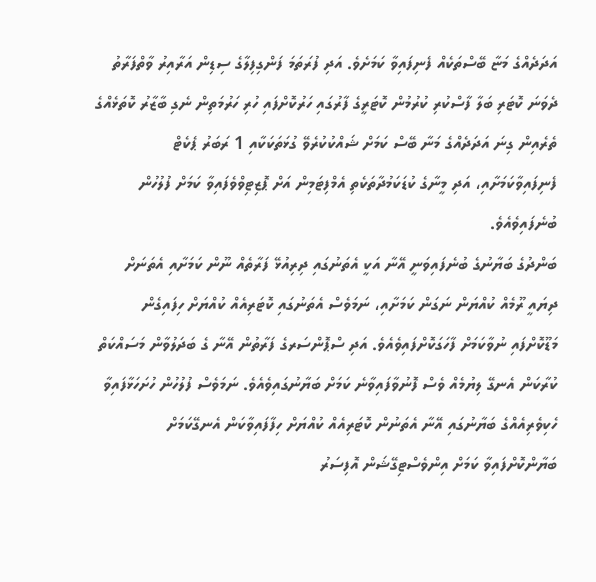އަދަދެއްގެ މަޏާ ބޭސްތަކެއް ފެނިފައިވާ ކަމަށެވެ. އަދި ފުރަތަމަ ފަންގިފިލާގެ ސިޑިން އަރާއިރު ވާތްފަރާތު ދެވަނަ ކޮޓަރި ބަލާ ފާސްކުރި ކުރުމުން ކޮޓަރީގެ ފާރުގައި ހަރުކޮށްފައި ހުރި ހަރުމަތިން ނެގި ބާޒާރު ކޮތަޅެއްގެ ތެރެއިން ގިނަ އަދަދެއްގެ މަނާ ބޭސް ކަމަށް ޝައްކުކުރެވޭ ގުޅަތަކަކާއި 1 ރަބަރު ޕެކެޓް ފެނިފައިވާކަމަށާއި، އަދި މީނާގެ ކުޑަކަމުދާތަކެތި އެމްފިޓަމިން އަށް ޕޮޒިޓިވްވެފައިވާ ކަމަށް ފުލުހުން ބުނެފައިވެއެވެ.
ބަންދުގެ ބަޔާނުގެ ބުނެފައިވަނީ އޭނާ އަކީ އެތަނުގައި ދިރިއުޅޭ ފަރާތެއް ނޫން ކަމަށާއި އެތަނަށް ދިޔައީ ރޫމެއް ކުއްޔަން ނަގަން ކަމަށާއި، ނަމަވެސް އެތަނުގައި ކޮޓަރިއެއް ކުއްޔަށް ހިފައިގެން މަޑޫކޮށްފައި ނުވާކަމަށް ފާހަގަކޮށްފައިވެއެވެ. އަދި ސްޕޮންސަރގެ ފަރާތުން އޭނާ ގެ ބަދަލުވާން މަސައްކަތް ކުރާކަން އެނގޭ ލިޔުމެއް ވެސް ފޮނުވާފައިވާނެ ކަމަށް ބަޔާނުގައިވެއެވެ. ނަމަވެސް ފުލުހުން ހުށަހަޅާފައިވާ ހެކިވެރިއެއްގެ ބަޔާނުގައި އޭނާ އެތަނުން ކޮޓަރިއެއް ކުއްޔަށް ހިފާފައިވާކަން އެނގޭކަމަށް ބަޔާންކޮށްފައިވާ ކަމަށް އިންވެސްޓިގޭޝަން އޮފިސަރު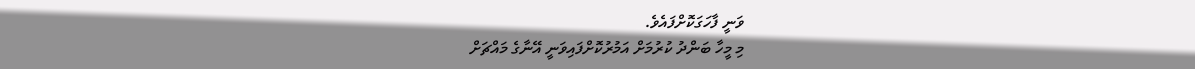ވަނީ ފާހަގަކޮށްފައެވެ.
މި މީހާ ބަންދު ކުރުމަށް އަމުރުކޮށްފައިވަނީ އޭނާގެ މައްޗަށް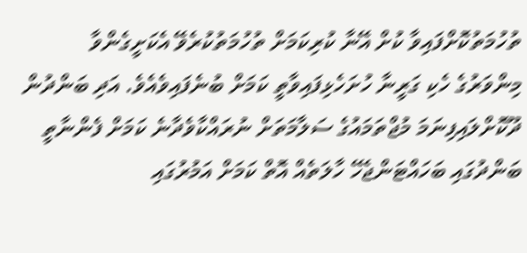ތުހުމަތުކޮށްފައިވާ ކުށް އޭނާ ކުރިކަމަށް ތުހުމަތުކުރެވޭ އެކަށީގެންވާ މިންވަރުގެ ހެކި ގަރީނާ ހުށަހެޅިފައިވާތީ ކަމަށް ބުނެފައިވެއެވެ. އަދި ބަންދުން ދޫކޮށްލައިފިނަމަ މުޖްތަމައުގެ ސަލާމަތަށް ނުރައްކާވެދާނެ ކަމަށް ފެންނާތީ ބަންދުގައި ބަހައްޓަންޖެހޭ ހާލަތެއް އޮތް ކަމަށް އަމުރުގައި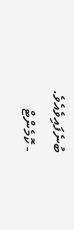ބުނެފައިވެއެވެ.
- ކޮމެންޓް